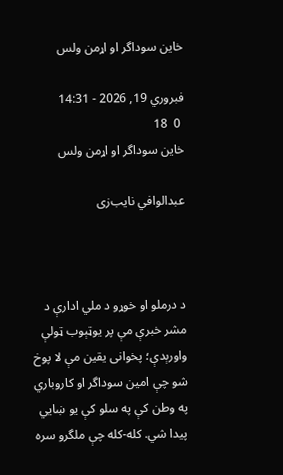خاین سوداگر او اړمن ولس

فبروري 19, 2026 - 14:31
 0  18
خاین سوداگر او اړمن ولس

عبدالوافي نایب‌زی



د درملو او خوړو د ملي ادارې د مشر خبرې مې پر یوټېوب ټولې واورېدې؛ پخوانی يقين مې لا پوخ شو چې امین سوداگر او کاروباري په وطن کې په سلو کې یو ښایي پیدا شي. کله-کله چې ملگرو سره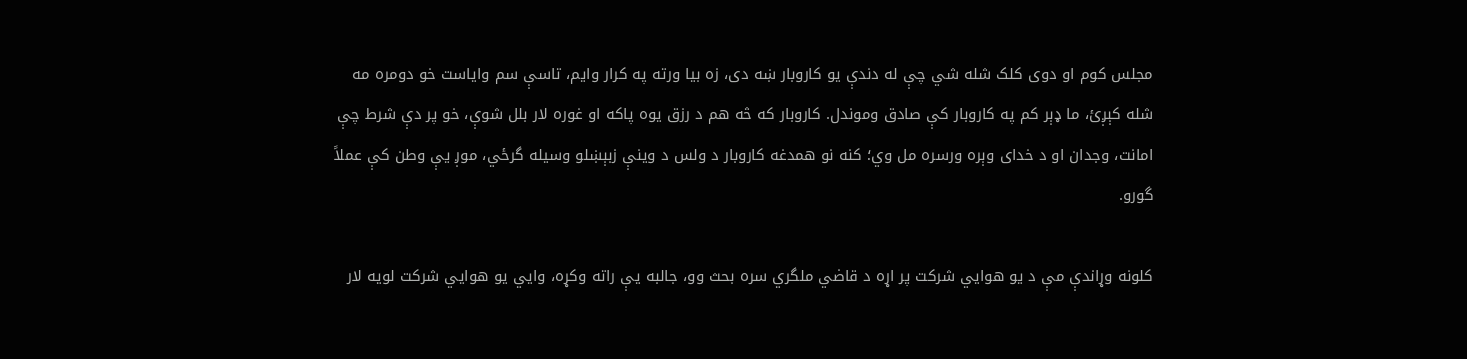مجلس کوم او دوی کلک شله شي چې له دندې یو کاروبار ښه دی، زه بيا ورته په کرار وایم، تاسې سم وایاست خو دومره مه شله کېږئ، ما ډېر کم په کاروبار کې صادق وموندل. کاروبار که څه هم د رزق یوه پاکه او غوره لار بلل شوې، خو پر دې شرط چې امانت، وجدان او د خدای وېره ورسره مل وي؛ کنه نو همدغه کاروبار د ولس د وینې زبېښلو وسیله گرځي، موږ یې وطن کې عملاً گورو.

کلونه وړاندې مې د یو هوايي شرکت پر اړه د قاضي ملگري سره بحث وو، جالبه یې راته وکړه، وایي یو هوايي شرکت لویه لار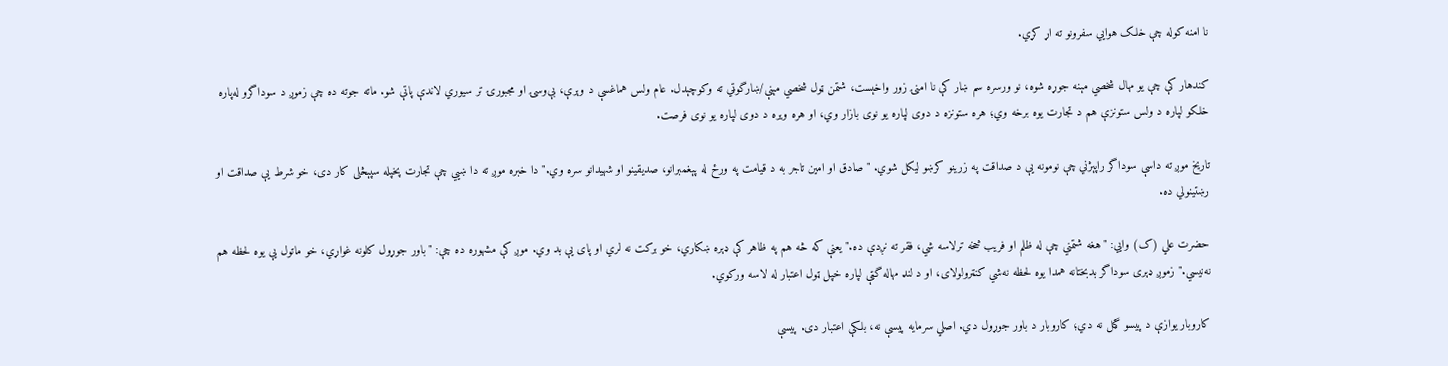نا امنه کوله چې خلک هوايي سفرونو ته اړ کړي.

کندهار کې چې یو مهال شخصي مېنه جوړه شوه، نو ورسره سم ښار کې نا امنۍ زور واخېست، شتمن ټول شخصي مېنې/ښارگوټي ته وکوچېدل. عام ولس هماغسې د وېرې، بې‌وسۍ او مجبورۍ تر سیوري لاندې پاتې شو. ماته جوته ده چې زموږ د سوداگرو له‌پاره خلکو لپاره د ولس ستونزې هم د تجارت یوه برخه وي؛ هره ستونزه د دوی لپاره یو نوی بازار وي، او هره ویره د دوی لپاره یو نوی فرصت.

تاریخ موږ ته داسې سوداگر راپېژني چې نومونه یې د صداقت په زرینو کرښو لیکل شوي. "صادق او امین تاجر به د قیامت په ورځ له پېغمبرانو، صدیقینو او شهیدانو سره وي." دا خبره موږ ته دا ښيي چې تجارت پخپله سپېڅلی کار دی، خو شرط یې صداقت او رښتینولي ده.

حضرت علي (ک) وایي: "هغه شتمني چې له ظلم او فریب څخه ترلاسه شي، فقر ته نږدې ده." یعنې که څه هم په ظاهر کې ډېره ښکاري، خو برکت نه لري او پای یې بد وي. موږ کې مشهوره ده چې: "باور جوړول کلونه غواړي، خو ماتول یې یوه لحظه هم نه‌نیسي." زموږ ډېری سوداگر بدبختانه همدا یوه لحظه نه‌شي کنټرولولای، او د لنډ مهاله گټې لپاره خپل ټول اعتبار له لاسه ورکوي.

کاروبار یوازې د پیسو گټل نه دي؛ کاروبار د باور جوړول دي. اصلي سرمایه پیسې نه، بلکې اعتبار دی. پیسې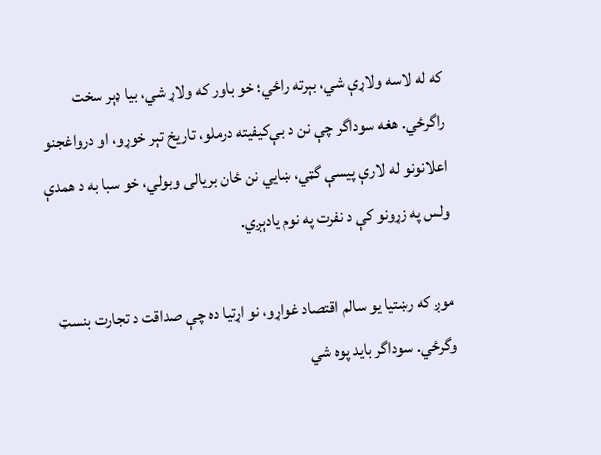که له لاسه ولاړې شي، بېرته راځي؛ خو باور که ولاړ شي، بیا ډېر سخت راگرځي. هغه سوداگر چې نن د بې‌کیفیته درملو، تاریخ تېر خوړو، او درواغجنو اعلانونو له لارې پیسې گټي، ښایي نن ځان بریالی وبولي، خو سبا به د همدې ولس په زړونو کې د نفرت په نوم یادېږي.

موږ که رښتیا یو سالم اقتصاد غواړو، نو اړتیا ده چې صداقت د تجارت بنسټ وگرځي. سوداگر باید پوه شي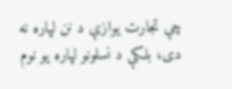چې تجارت یوازې د نن لپاره نه دی، بلکې د نسلونو لپاره یو نوم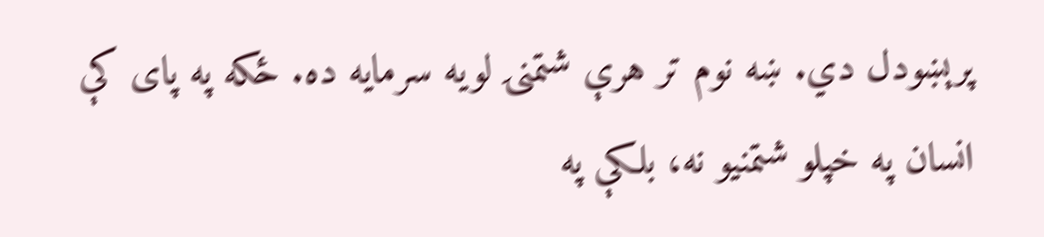پرېښودل دي. ښه نوم تر هرې شتمنۍ لویه سرمایه ده. ځکه په پای کې انسان په خپلو شتمنیو نه، بلکې په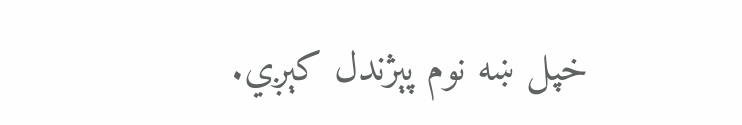خپل ښه نوم پېژندل کېږي.